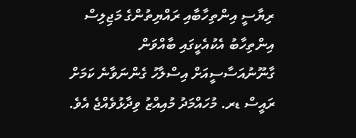ރިޔާސީ އިންތިހާބާއި ރައްޔިތުންގެ މަޖިލިސް އިންތިހާބު އެކުއެކީގައި ބާއްވަން ގާނޫނުއަސާސީއަށް އިސްލާހު ގެންނަވާނެ ކަމަށް ރައީސް ޑރ. މުހައްމަދު މުއިއްޒު ވިދާޅުވެއްޖެ އެވެ.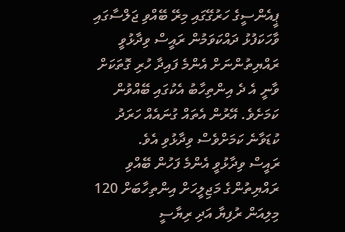ޕީއެންސީގެ ހަރުގޭގައި މިރޭ ބޭއްވި ޖަލްސާގައި ވާހަކަފުޅު ދައްކަވަމުން ރައީސް ވިދާޅުވީ ރައްޔިތުންނަށް އެންމެ ފައިދާ ހުރި ގޮތަކަށް ވާނީ އެ ދެ އިންތިހާބު އެކުގައި ބޭއްވުން ކަމަށެވެ. އޭރުން އެތައް ގުނައެއް ހަރަދު ކުޑަވާނެ ކަމަށްވެސް ވިދާޅުވި އެވެ.
ރައީސް ވިދާޅުވީ އެންމެ ފަހުން ބޭއްވި ރައްޔިތުންގެ މަޖިލީހަށް އިންތިހާބަށް 120 މިލިއަން ރުފިޔާ އަދި ރިޔާސީ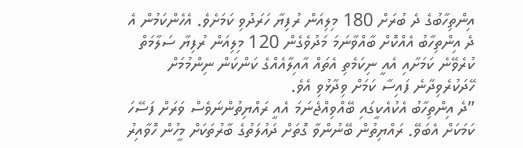އިންތިހާބުގެ ދެ ބުރަށް 180 މިލިއަން ރުފިޔާ ހަރަދުވި ކަމަށެވެ. އެހެންކަމުން އެ ދެ އިންތިހާބު އެއްކޮށް ބާއްވާނަމަ މަދުވެގެން 120 މިލިއަން ރުފިޔާ ސަލާމަތް ކުރެވޭނެ ކަމަށާއި އެއީ ނިކަމެތި އެތައް އާއިލާއެއްގެ ކަންކަން ނިންމުމަށް ހޭދަކުރެވިދާނެ ފައިސާ ކަމަށް ވިދާޅުވި އެވެ.
”ދެ އިންތިހާބު އެކުއެކީގައި ބޭއްވިއްޖެނަމަ އެއީ ރައްޔިތުންނަވެސް ވަރަށް ފަސޭހަ ކަމަކަށް އެބަވޭ. ރައްޔިތުން ބޭނުންވާ ގޮތަށް ދައުލަތުގެ ބާރުތަކަށް މީހުން ހޮވާއިރު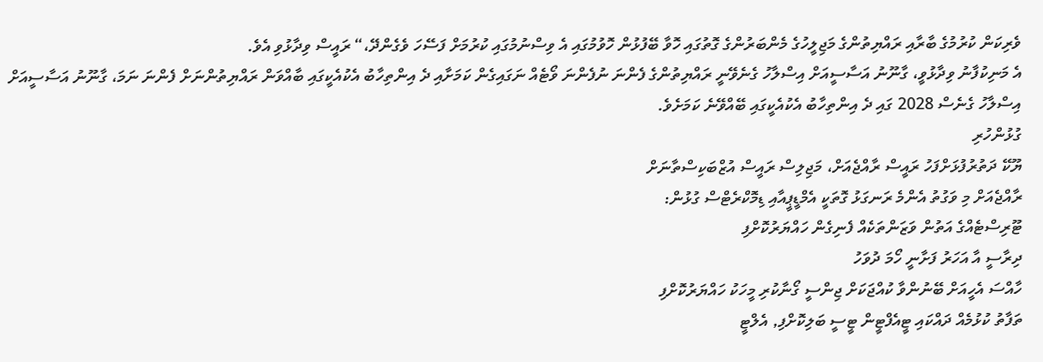ވެރިކަން ކުރުމުގެ ބާރާއި ރައްޔިތުންގެ މަޖިލީހުގެ މެންބަރުންގެ ގޮތުގައި ހޮވާ ބޭފުޅުން ހޮވުމުގައި އެ ވިސްނުމުގައި ކުރުމަށް ފަސޭހަ ވެގެންދޭ،“ ރައީސް ވިދާޅުވި އެވެ.
އެ މަނިކުފާނު ވިދާޅުވީ، ގާނޫނު އަސާސީއަށް އިސްލާހު ގެނެވޭނީ ރައްޔިތުންގެ ފެންނަ ނުފެންނަ ވޯޓެއް ނަގައިގެން ކަމަށާއި ދެ އިންތިހާބު އެކުއެކީގައި ބާއްވަން ރައްޔިތުންނަށް ފެންނަ ނަމަ، ގާނޫނު އަސާސީއަށް އިސްލާހު ގެނެސް 2028 ގައި ދެ އިންތިހާބު އެކުއެކީގައި ބޭއްވޭނެ ކަމަށެވެ.
ގުޅުންހުރި
ޔޫކޭ ދަތުރުފުޅަށްފަހު ރައީސް ރާއްޖެއަށް، މަޖިލިސް ރައީސް އުޒްބަކިސްތާނަށް
ރާއްޖެއަށް މި ވަގުތު އެންމެ ރަނގަޅު ގޮތަކީ އެމްޑީޕީއާއި ޑިމޮކްރެޓްސް ގުޅުން:
ޓޫރިސްޓެއްގެ އަތުން ވަޒަންތަކެއް ފެނިގެން ހައްޔަރުކޮށްފި
ދިރާސީ އާ އަހަރު ފަށާނީ ހޯމަ ދުވަހު
ހާއްސަ އެހީއަށް ބޭނުންވާ ކުއްޖަކަށް ޖިންސީ ގޯނާކުރި މީހަކު ހައްޔަރުކޮށްފި
ތަފާތު ކުޅުމެއް ދައްކައި ޓީއެފްޓީން ޓީސީ ބަލިކޮށްފި, އެލްޓީ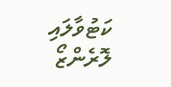ކަޓުވާލައި ލޮރެންޒޯ